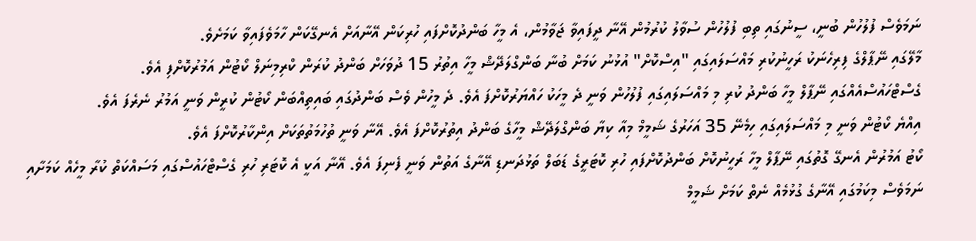ނަމަވެސް ފުލުހުން ބުނީ، ސީނުގައި ތިބި ފުލުހުން ސުވާލު ކުރުމުން އޭނާ ދީފައިވާ ޖަވާމުން، އެ މީހާ ބަންދުކޮށްފައި ހުރިކަން އޭނާއަށް އެނގޭކަން ހާމަވެފައިވާ ކަމަށެވެ.
މާލޭގައި ނޭޕާލްގެ ފިރިހެނަކު ރަހީނުކުރި މައްސަލައިގައި "އިސްކޮށް" އުޅުނު ކަމަށް ބުނާ ބަންގްލަދޭޝް މީހާ އިތުރު 15 ދުވަހަށް ބަންދު ކުރަން ކްރިމިނަލް ކޯޓުން އަމުރުކޮށްފި އެވެ.
ގެސްޓްހައުސްއެއްގައި ނޭޕާލް މީހާ ބަންދު ކުރި މި މައްސަލައިގައި ފުލުހުން ވަނީ ދެ މީހަކު ހައްޔަރުކޮށްފަ އެވެ. ދެ މީހުން ވެސް ބަންދުގައި ބައިތިއްބަން ކޯޓުން ކުރީން ވަނީ އަމުރު ނެރެފަ އެވެ.
އިއްޔެ ކޯޓުން ވަނީ މި މައްސަލައިގައި ހިމެނޭ 35 އަހަރުގެ ޝަމީމް މިއާ ކިޔާ ބަންގްލަދޭޝް މީހާގެ ބަންދު އިތުރުކޮށްފަ އެވެ. އޭނާ ވަނީ ތުހުމަތުތަކަށް އިންކާރުކޮށްފަ އެވެ.
ކޯޓު އަމުރުން އެނގޭ ގޮތުގައި ނޭޕާލް މީހާ ރަހީނުކޮށް ބަންދުކޮށްފައި ހުރި ކޮޓަރީގެ ޑަބަލް ތަޅުދަނޑި އޭނާގެ އަތުން ވަނީ ފެނިފަ އެވެ. އޭނާ އަކީ އެ ކޮޓަރި ހުރި ގެސްޓްހައުސްގައި މަސައްކަތް ކުރާ މީހެއް ކަމަށާއި ނަމަވެސް މިކަމުގައި އޭނާގެ ގުޅުމެއް ނެތް ކަމަށް ޝަމީމް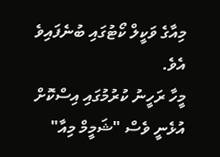މިއާގެ ވަކީލް ކޯޓުގައި ބުނެފައިވެ އެވެ.
މީހާ ރަހީނު ކުރުމުގައި އިސްކޮށް އުޅެނީ ވެސް "ޝަމީމް މިއާ"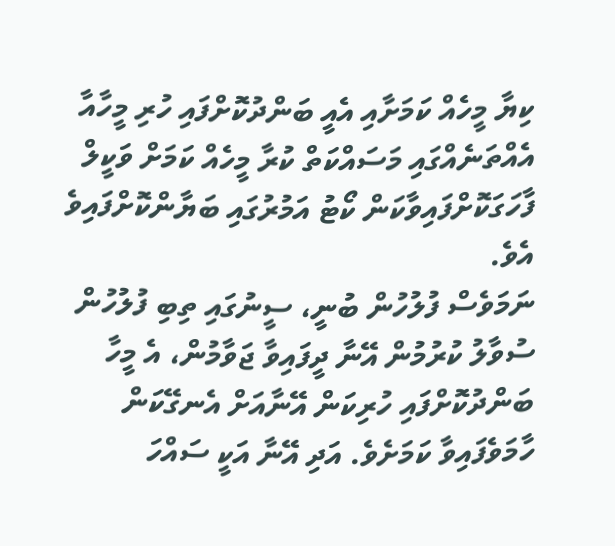ކިޔާ މީހެއް ކަމަށާއި އެއީ ބަންދުކޮށްފައި ހުރި މީހާއާ އެއްތަނެއްގައި މަސައްކަތް ކުރާ މީހެއް ކަމަށް ވަކީލް ފާހަގަކޮށްފައިވާކަން ކޯޓު އަމުރުގައި ބަޔާންކޮށްފައިވެ އެވެ.
ނަމަވެސް ފުލުހުން ބުނީ، ސީނުގައި ތިބި ފުލުހުން ސުވާލު ކުރުމުން އޭނާ ދީފައިވާ ޖަވާމުން، އެ މީހާ ބަންދުކޮށްފައި ހުރިކަން އޭނާއަށް އެނގޭކަން ހާމަވެފައިވާ ކަމަށެވެ. އަދި އޭނާ އަކީ ސައްހަ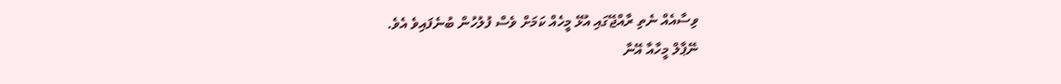ވިސާއެއް ނެތި ރާއްޖޭގައި އުޅޭ މީހެއް ކަމަށް ވެސް ފުލުހުން ބުނެފައިވެ އެވެ.
ނޭޕާލް މީހާއާ އޭނާ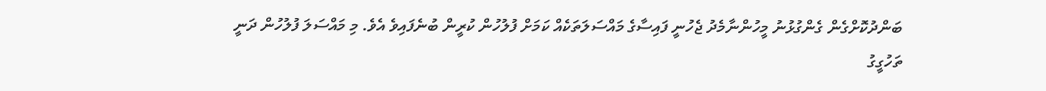ބަންދުކޮށްގެން ގެންގުޅުނު މީހުންނާމެދު ޖެހުނީ ފައިސާގެ މައްސަލަތަކެއް ކަމަށް ފުލުހުން ކުރީން ބުނެފައިވެ އެވެ. މި މައްސަލަ ފުލުހުން ދަނީ ތަހުގީގު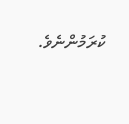ކުރަމުންނެވެ.